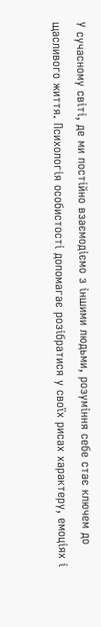У сучасному світі, де ми постійно взаємодіємо з іншими людьми, розуміння себе стає ключем до щасливого життя. Психологія особистості допомагає розібратися у своїх рисах характеру, емоціях і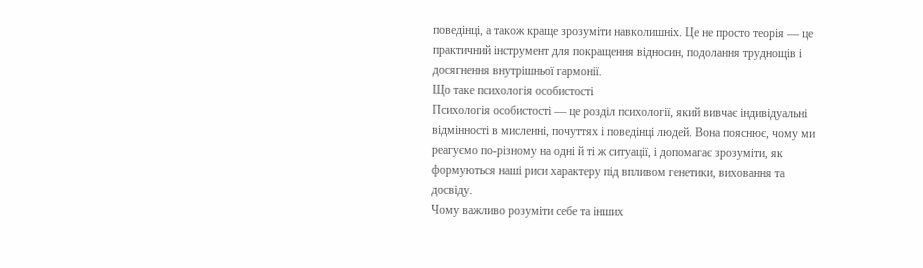поведінці, а також краще зрозуміти навколишніх. Це не просто теорія — це практичний інструмент для покращення відносин, подолання труднощів і досягнення внутрішньої гармонії.
Що таке психологія особистості
Психологія особистості — це розділ психології, який вивчає індивідуальні відмінності в мисленні, почуттях і поведінці людей. Вона пояснює, чому ми реагуємо по-різному на одні й ті ж ситуації, і допомагає зрозуміти, як формуються наші риси характеру під впливом генетики, виховання та досвіду.
Чому важливо розуміти себе та інших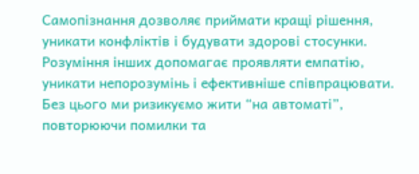Самопізнання дозволяє приймати кращі рішення, уникати конфліктів і будувати здорові стосунки. Розуміння інших допомагає проявляти емпатію, уникати непорозумінь і ефективніше співпрацювати. Без цього ми ризикуємо жити “на автоматі”, повторюючи помилки та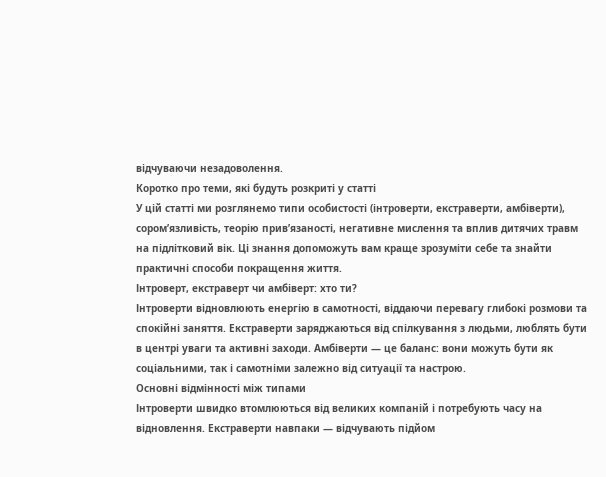відчуваючи незадоволення.
Коротко про теми, які будуть розкриті у статті
У цій статті ми розглянемо типи особистості (інтроверти, екстраверти, амбіверти), сором’язливість, теорію прив’язаності, негативне мислення та вплив дитячих травм на підлітковий вік. Ці знання допоможуть вам краще зрозуміти себе та знайти практичні способи покращення життя.
Інтроверт, екстраверт чи амбіверт: хто ти?
Інтроверти відновлюють енергію в самотності, віддаючи перевагу глибокі розмови та спокійні заняття. Екстраверти заряджаються від спілкування з людьми, люблять бути в центрі уваги та активні заходи. Амбіверти — це баланс: вони можуть бути як соціальними, так і самотніми залежно від ситуації та настрою.
Основні відмінності між типами
Інтроверти швидко втомлюються від великих компаній і потребують часу на відновлення. Екстраверти навпаки — відчувають підйом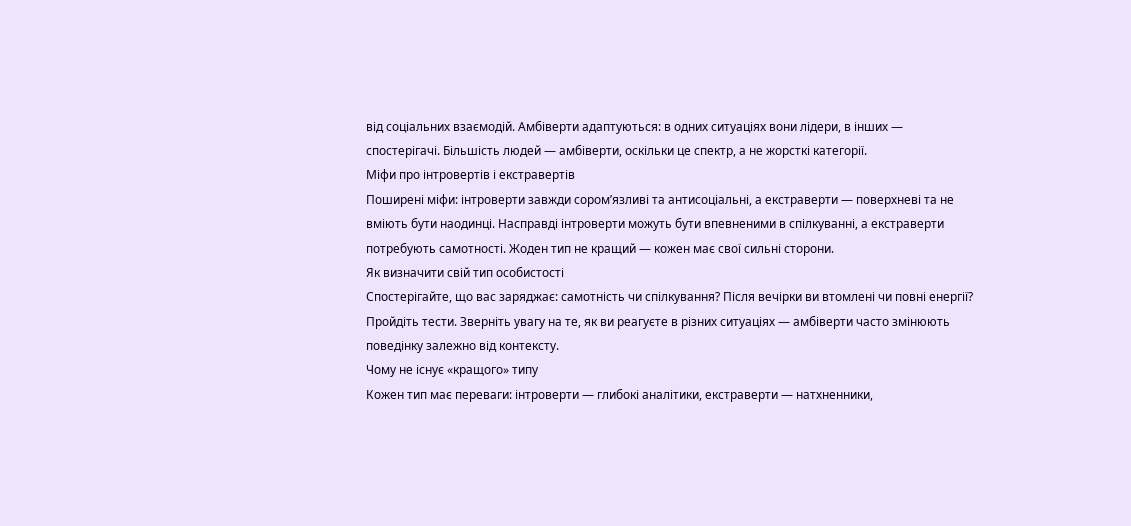від соціальних взаємодій. Амбіверти адаптуються: в одних ситуаціях вони лідери, в інших — спостерігачі. Більшість людей — амбіверти, оскільки це спектр, а не жорсткі категорії.
Міфи про інтровертів і екстравертів
Поширені міфи: інтроверти завжди сором’язливі та антисоціальні, а екстраверти — поверхневі та не вміють бути наодинці. Насправді інтроверти можуть бути впевненими в спілкуванні, а екстраверти потребують самотності. Жоден тип не кращий — кожен має свої сильні сторони.
Як визначити свій тип особистості
Спостерігайте, що вас заряджає: самотність чи спілкування? Після вечірки ви втомлені чи повні енергії? Пройдіть тести. Зверніть увагу на те, як ви реагуєте в різних ситуаціях — амбіверти часто змінюють поведінку залежно від контексту.
Чому не існує «кращого» типу
Кожен тип має переваги: інтроверти — глибокі аналітики, екстраверти — натхненники,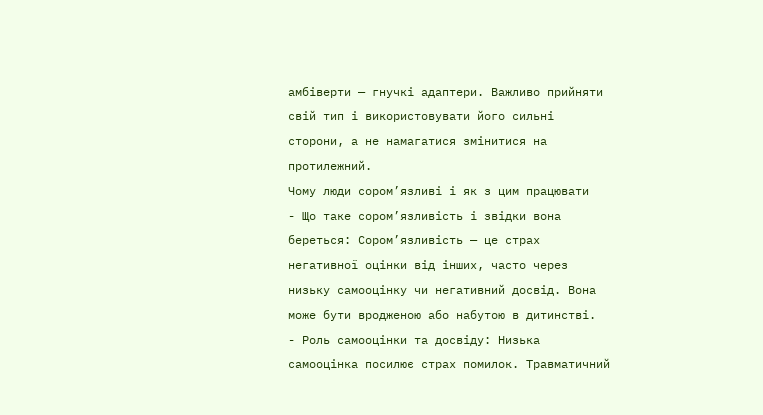амбіверти — гнучкі адаптери. Важливо прийняти свій тип і використовувати його сильні сторони, а не намагатися змінитися на протилежний.
Чому люди сором’язливі і як з цим працювати
- Що таке сором’язливість і звідки вона береться: Сором’язливість — це страх негативної оцінки від інших, часто через низьку самооцінку чи негативний досвід. Вона може бути вродженою або набутою в дитинстві.
- Роль самооцінки та досвіду: Низька самооцінка посилює страх помилок. Травматичний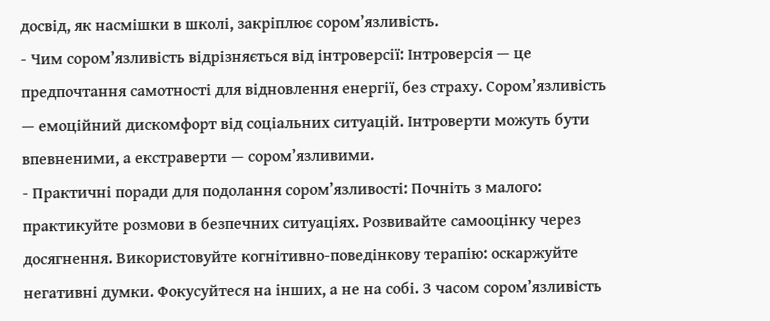досвід, як насмішки в школі, закріплює сором’язливість.
- Чим сором’язливість відрізняється від інтроверсії: Інтроверсія — це предпочтання самотності для відновлення енергії, без страху. Сором’язливість — емоційний дискомфорт від соціальних ситуацій. Інтроверти можуть бути впевненими, а екстраверти — сором’язливими.
- Практичні поради для подолання сором’язливості: Почніть з малого: практикуйте розмови в безпечних ситуаціях. Розвивайте самооцінку через досягнення. Використовуйте когнітивно-поведінкову терапію: оскаржуйте негативні думки. Фокусуйтеся на інших, а не на собі. З часом сором’язливість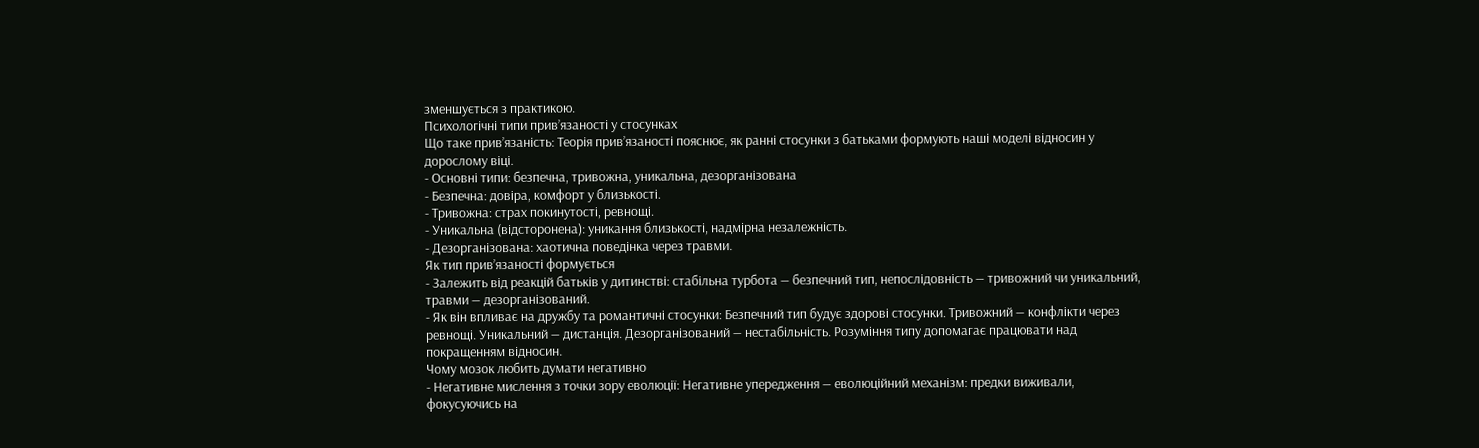зменшується з практикою.
Психологічні типи прив’язаності у стосунках
Що таке прив’язаність: Теорія прив’язаності пояснює, як ранні стосунки з батьками формують наші моделі відносин у дорослому віці.
- Основні типи: безпечна, тривожна, уникальна, дезорганізована
- Безпечна: довіра, комфорт у близькості.
- Тривожна: страх покинутості, ревнощі.
- Уникальна (відсторонена): уникання близькості, надмірна незалежність.
- Дезорганізована: хаотична поведінка через травми.
Як тип прив’язаності формується
- Залежить від реакцій батьків у дитинстві: стабільна турбота — безпечний тип, непослідовність — тривожний чи уникальний, травми — дезорганізований.
- Як він впливає на дружбу та романтичні стосунки: Безпечний тип будує здорові стосунки. Тривожний — конфлікти через ревнощі. Уникальний — дистанція. Дезорганізований — нестабільність. Розуміння типу допомагає працювати над покращенням відносин.
Чому мозок любить думати негативно
- Негативне мислення з точки зору еволюції: Негативне упередження — еволюційний механізм: предки виживали, фокусуючись на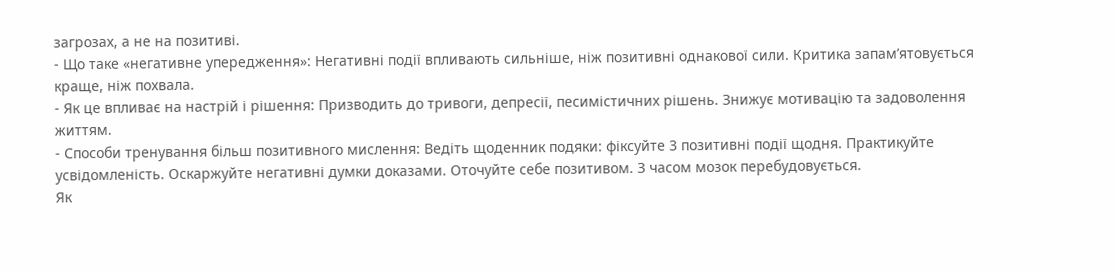загрозах, а не на позитиві.
- Що таке «негативне упередження»: Негативні події впливають сильніше, ніж позитивні однакової сили. Критика запам’ятовується краще, ніж похвала.
- Як це впливає на настрій і рішення: Призводить до тривоги, депресії, песимістичних рішень. Знижує мотивацію та задоволення життям.
- Способи тренування більш позитивного мислення: Ведіть щоденник подяки: фіксуйте 3 позитивні події щодня. Практикуйте усвідомленість. Оскаржуйте негативні думки доказами. Оточуйте себе позитивом. З часом мозок перебудовується.
Як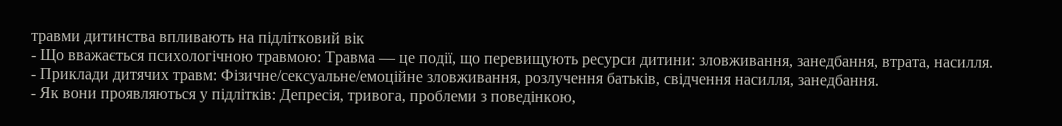травми дитинства впливають на підлітковий вік
- Що вважається психологічною травмою: Травма — це події, що перевищують ресурси дитини: зловживання, занедбання, втрата, насилля.
- Приклади дитячих травм: Фізичне/сексуальне/емоційне зловживання, розлучення батьків, свідчення насилля, занедбання.
- Як вони проявляються у підлітків: Депресія, тривога, проблеми з поведінкою,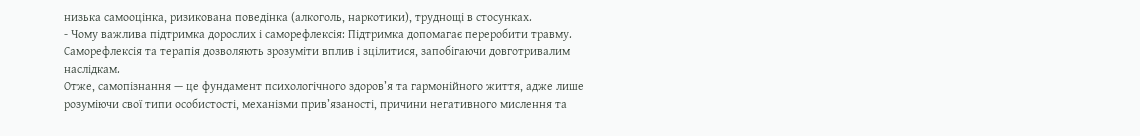низька самооцінка, ризикована поведінка (алкоголь, наркотики), труднощі в стосунках.
- Чому важлива підтримка дорослих і саморефлексія: Підтримка допомагає переробити травму. Саморефлексія та терапія дозволяють зрозуміти вплив і зцілитися, запобігаючи довготривалим наслідкам.
Отже, самопізнання — це фундамент психологічного здоров’я та гармонійного життя, адже лише розуміючи свої типи особистості, механізми прив’язаності, причини негативного мислення та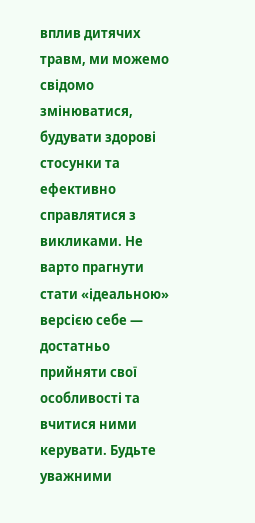вплив дитячих травм, ми можемо свідомо змінюватися, будувати здорові стосунки та ефективно справлятися з викликами. Не варто прагнути стати «ідеальною» версією себе — достатньо прийняти свої особливості та вчитися ними керувати. Будьте уважними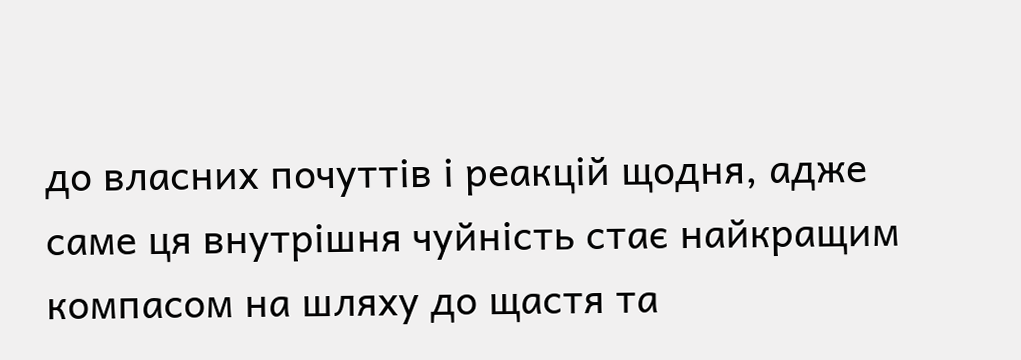до власних почуттів і реакцій щодня, адже саме ця внутрішня чуйність стає найкращим компасом на шляху до щастя та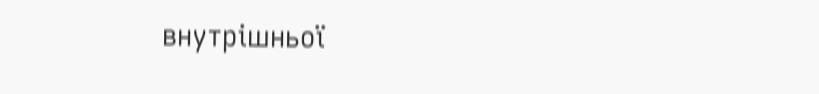внутрішньої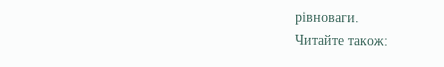рівноваги.
Читайте також: